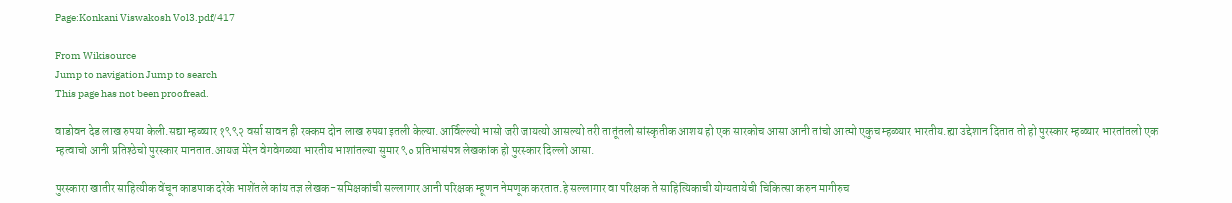Page:Konkani Viswakosh Vol3.pdf/417

From Wikisource
Jump to navigation Jump to search
This page has not been proofread.

वाडोवन देड लाख रुपया केली.सद्या म्हळ्यार १९९२ वर्सा सावन ही रक्कम दोन लाख रुपया इतली केल्या.आर्विल्ल्यो भासो जरी जायत्यो आसल्यो तरी तातूंतलो सांस्कृतीक आशय हो एक सारकोच आसा आनी तांचो आत्मो एकुच म्हळ्यार भारतीय.ह्या उद्देशान दितात तो हो पुरस्कार म्हळ्यार भारतांतलो एक म्हत्वाचो आनी प्रतिश्ठेचो पुरस्कार मानतात.आयज मेरेन वेगवेगळ्या भारतीय भाशांतल्या सुमार ९० प्रतिभासंपन्न लेखकांक हो पुरस्कार दिल्लो आसा.

पुरस्कारा खातीर साहित्यीक वेंचून काडपाक दरेके भाशेंतले कांय तज्ञ लेखक-समिक्षकांची सल्लागार आनी परिक्षक म्हूणन नेमणूक करतात.हे सल्लागार वा परिक्षक ते साहित्यिकाची योग्यतायेची चिकित्सा करुन मागीरुच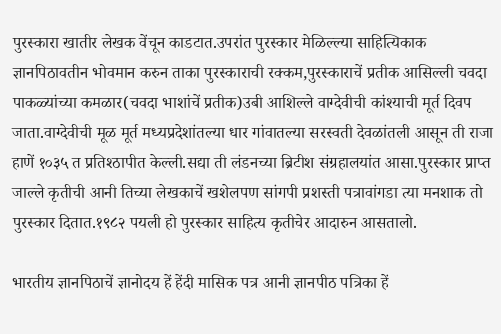पुरस्कारा खातीर लेखक वेंचून काडटात.उपरांत पुरस्कार मेळिल्ल्या साहित्यिकाक ज्ञानपिठावतीन भोवमान करुन ताका पुरस्काराची रक्कम,पुरस्काराचें प्रतीक आसिल्ली चवदा पाकळ्यांच्या कमळार(चवदा भाशांचें प्रतीक)उबी आशिल्ले वाग्देवीची कांश्याची मूर्त दिवप जाता.वाग्देवीची मूळ मूर्त मध्यप्रदेशांतल्या धार गांवातल्या सरस्वती देवळांतली आसून ती राजा हाणें १०३५ त प्रतिश्ठापीत केल्ली.सद्या ती लंडनच्या ब्रिटीश संग्रहालयांत आसा.पुरस्कार प्राप्त जाल्ले कृतीची आनी तिच्या लेखकाचें खशेलपण सांगपी प्रशस्ती पत्रावांगडा त्या मनशाक तो पुरस्कार दितात.१९८२ पयली हो पुरस्कार साहित्य कृतीचेर आदारुन आसतालो.

भारतीय ज्ञानपिठाचें ज्ञानोदय हें हेंदी मासिक पत्र आनी ज्ञानपीठ पत्रिका हें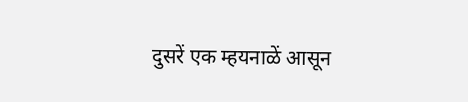दुसरें एक म्हयनाळें आसून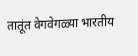तातूंत वेगवेगळ्या भारतीय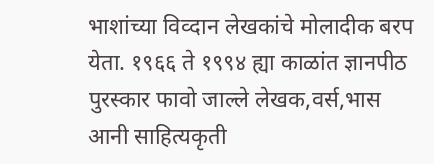भाशांच्या विव्दान लेखकांचे मोलादीक बरप येता. १९६६ ते १९९४ ह्या काळांत ज्ञानपीठ पुरस्कार फावो जाल्ले लेखक,वर्स,भास आनी साहित्यकृती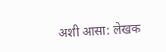अशी आसा: लेखक